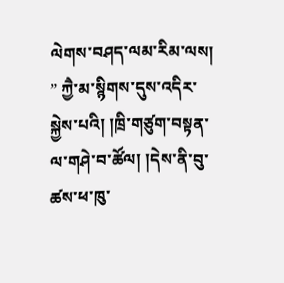ལེགས་བཤད་ལམ་རིམ་ལས། ” ཀྱཻ་མ་སྙིགས་དུས་འདིར་སྐྱེས་པའི། །ཁྲི་གཙུག་བསྟན་ལ་གཤེ་བ་ཚོལ། །དེས་ནི་བུ་ཚས་ཕ་ཁུ་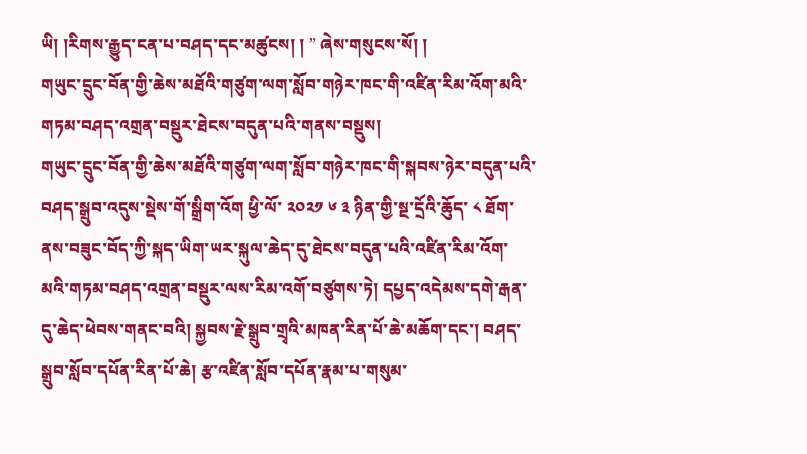ཡི། །རིགས་རྒྱུད་ངན་པ་བཤད་དང་མཚུངས། ། ” ཞེས་གསུངས་སོ། །
གཡུང་དྲུང་བོན་གྱི་ཆེས་མཐོའི་གཙུག་ལག་སློབ་གཉེར་ཁང་གི་འཛིན་རིམ་འོག་མའི་གཏམ་བཤད་འགྲན་བསྡུར་ཐེངས་བདུན་པའི་གནས་བསྡུས།
གཡུང་དྲུང་བོན་གྱི་ཆེས་མཐོའི་གཙུག་ལག་སློབ་གཉེར་ཁང་གི་སྐབས་ཉེར་བདུན་པའི་བཤད་སྒྲུབ་འདུས་སྡེས་གོ་སྒྲིག་འོག ཕྱི་ལོ་ ༢༠༢༡ ༦ ༣ ཉིན་གྱི་སྔ་དྲོའི་ཆོུད་ ༨ ཐོག་ནས་བཟུང་བོད་ཀྱི་སྐད་ཡིག་ཡར་སྐུལ་ཆེད་དུ་ཐེངས་བདུན་པའི་འཛིན་རིམ་འོག་མའི་གཏམ་བཤད་འགྲན་བསྡུར་ལས་རིམ་འགོ་བཙུགས་ཏེ། དཔྱད་འདེམས་དགེ་རྒན་དུ་ཆེད་ཕེབས་གནང་བའི། སྐྱབས་རྗེ་སྒྲུབ་གྲྭའི་མཁན་རིན་པོ་ཆེ་མཆོག་དང་། བཤད་སྒྲུབ་སློབ་དཔོན་རིན་པོ་ཆེ། རྩ་འཛིན་སློབ་དཔོན་རྣམ་པ་གསུམ་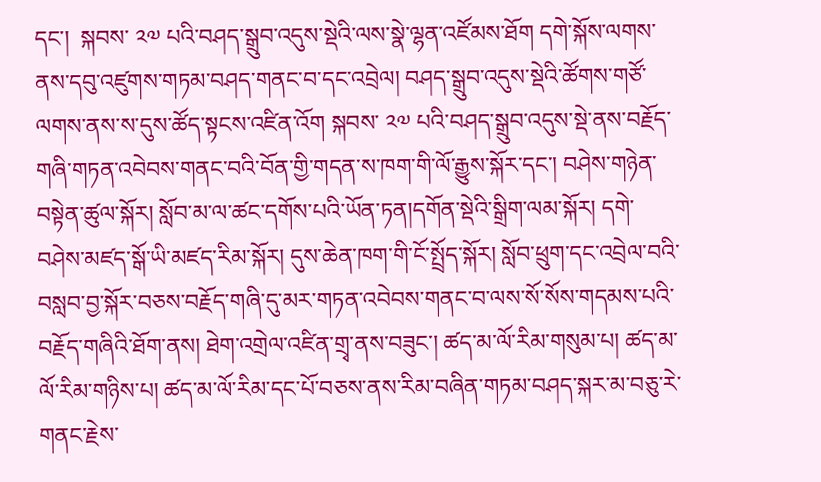དང་།  སྐབས་ ༢༧ པའི་བཤད་སྒྲུབ་འདུས་སྡེའི་ལས་སྣེ་ལྷན་འཛོམས་ཐོག དགེ་སྐོས་ལགས་ནས་དབུ་འཛུགས་གཏམ་བཤད་གནང་བ་དང་འབྲེལ། བཤད་སྒྲུབ་འདུས་སྡེའི་ཚོགས་གཙོ་ལགས་ནས་ས་དུས་ཚོད་སྟངས་འཛིན་འོག སྐབས་ ༢༧ པའི་བཤད་སྒྲུབ་འདུས་སྡེ་ནས་བརྗོད་གཞི་གཏན་འབེབས་གནང་བའི་བོན་གྱི་གདན་ས་ཁག་གི་ལོ་རྒྱུས་སྐོར་དང་། བཤེས་གཉེན་བསྟེན་ཚུལ་སྐོར། སློབ་མ་ལ་ཚང་དགོས་པའི་ཡོན་ཏན།དགོན་སྡེའི་སྒྲིག་ལམ་སྐོར། དགེ་བཤེས་མཛད་སྒོ་ཡི་མཛད་རིམ་སྐོར། དུས་ཆེན་ཁག་གི་ངོ་སྤྲོད་སྐོར། སློབ་ཕྲུག་དང་འབྲེལ་བའི་བསླབ་བྱ་སྐོར་བཅས་བརྗོད་གཞི་དུ་མར་གཏན་འབེབས་གནང་བ་ལས་སོ་སོས་གདམས་པའི་བརྗོད་གཞིའི་ཐོག་ནས། ཐེག་འགྲེལ་འཛིན་གྲྭ་ནས་བཟུང་། ཚད་མ་ལོ་རིམ་གསུམ་པ། ཚད་མ་ལོ་རིམ་གཉིས་པ། ཚད་མ་ལོ་རིམ་དང་པོ་བཅས་ནས་རིམ་བཞིན་གཏམ་བཤད་སྐར་མ་བཅུ་རེ་གནང་རྗེས་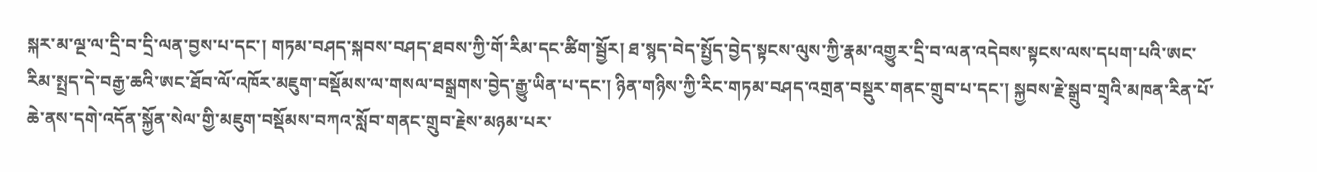སྐར་མ་ལྔ་ལ་དྲི་བ་དྲི་ལན་བྱས་པ་དང་། གཏམ་བཤད་སྐབས་བཤད་ཐབས་ཀྱི་གོ་རིམ་དང་ཚིག་སྦྱོར། ཐ་སྙད་བེད་སྤྱོད་བྱེད་སྟངས་ལུས་ཀྱི་རྣམ་འགྱུར་དྲི་བ་ལན་འདེབས་སྟངས་ལས་དཔག་པའི་ཨང་རིམ་སྤྲད་དེ་བརྒྱ་ཆའི་ཨང་ཐོབ་ལོ་འཁོར་མཇུག་བསྡོམས་ལ་གསལ་བསྒྲགས་བྱེད་རྒྱུ་ཡིན་པ་དང་། ཉིན་གཉིས་ཀྱི་རིང་གཏམ་བཤད་འགྲན་བསྡུར་གནང་གྲུབ་པ་དང་། སྐྱབས་རྗེ་སྒྲུབ་གྲྭའི་མཁན་རིན་པོ་ཆེ་ནས་དགེ་འདོན་སྐྱོན་སེལ་གྱི་མཇུག་བསྡོམས་བཀའ་སློབ་གནང་གྲུབ་རྗེས་མཉམ་པར་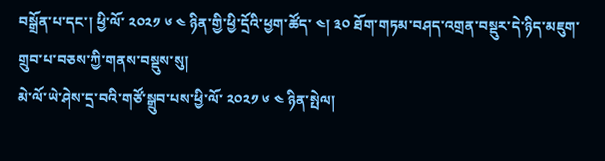བསྒྲོན་པ་དང་། ཕྱི་ལོ་ ༢༠༢༡ ༦ ༤ ཉིན་གྱི་ཕྱི་དྲོའི་ཕྱག་ཚོད་ ༤། ༣༠ ཐོག་གཏམ་བཤད་འགྲན་བསྡུར་དེ་ཉིད་མཇུག་གྲུབ་པ་བཅས་ཀྱི་གནས་བསྡུས་སུ།
མེ་ལོ་ཡེ་ཤེས་དྲ་བའི་གཙོ་སྒྲུབ་པས་ཕྱི་ལོ་ ༢༠༢༡ ༦ ༤ ཉིན་སྤེལ།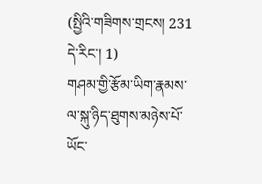(སྤྱིའི་གཟིགས་གྲངས། 231 དེ་རིང་། 1)
གཤམ་གྱི་རྩོམ་ཡིག་རྣམས་ལ་སྐུ་ཉིད་ཐུགས་མཉེས་པོ་ཡོང་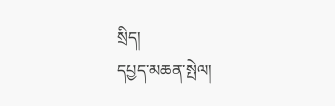སྲིད།
དཔྱད་མཆན་སྤེལ།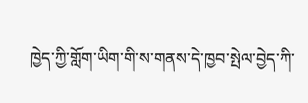ཁྱེད་ཀྱི་གློག་ཡིག་གི་ས་གནས་དེ་ཁྱབ་སྤེལ་བྱེད་ཀི་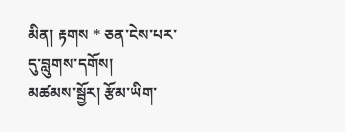མིན། རྟགས * ཅན་ངེས་པར་དུ་བླུགས་དགོས།
མཚམས་སྦྱོར། རྩོམ་ཡིག་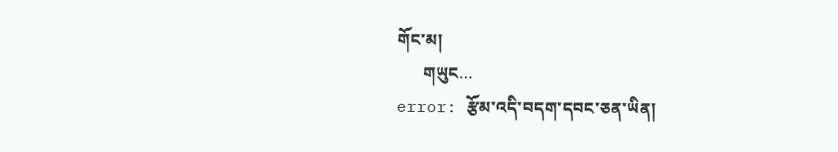གོང་མ།
      གཡུང…
error: རྩོམ་འདི་བདག་དབང་ཅན་ཡིན།